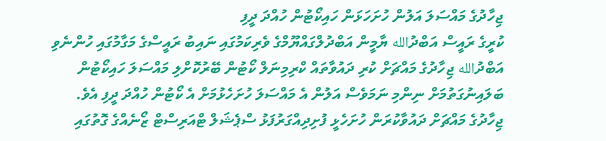ޖިހާދުގެ މައްސަލަ އަލުން ހުށަހަޅަން ހައިކޯޓުން ހުއްދަ ދީފި
ކުރީގެ ރައީސް އަބްދުالله ޔާމީން އަބްދުލްގައްޔޫމްގެ ވެރިކަމުގައި ނައިބު ރައީސްގެ މަގާމުގައި ހުންނެވި އަބްދުالله ޖިހާދުގެ މައްޗަށް ކުރި ދައުވާތައް ކްރިމިނަލް ކޯޓުން ބޭރުކޮށްލި މައްސަލަ ހައިކޯޓުން ބަލައިނުގަތުމަށް ނިންމި ނަމަވެސް އަލުން އެ މައްސަލަ ހުށަހެޅުމަށް އެ ކޯޓުން ހުއްދަ ދީފި އެވެ.
ޖިހާދުގެ މައްޗަށް ދައުވާކުރަން ހުށަހެޅީ ފުށިދިއްގަރުފަޅު ސްޕެޝަލް ޓްއަރިސްޓް ޒޯނެއްގެ ގޮތުގައި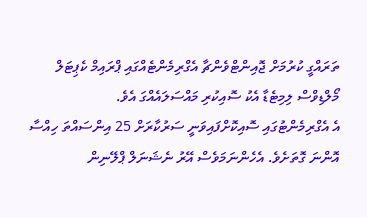ތަރައްގީ ކުރުމަށް ޖޮއިންޓްވެންޗާ އެގްރިމެންޓެއްގައި ޕްރައިމް ކެޕިޓަލް މޯލްޑިވްސް ލިމިޓެޑާ އެކު ސޮއިކުރި މައްސަލައެއްގަ އެވެ.
އެ އެގްރިމެންޓުގައި ސޮއިކޮށްފައިވަނީ ސަރުކާރަށް 25 އިންސައްތަ ހިއްސާ އޮންނަ ގޮތަށެވެ. އެހެންނަމަވެސް އޭރު ނެޝަނަލް ޕްލޭނިން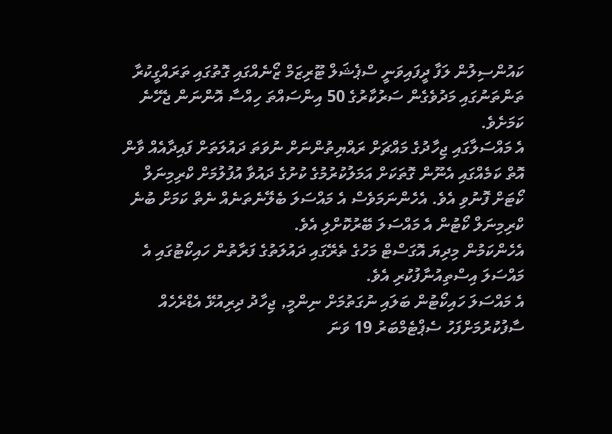ކައުންސިލުން ލަފާ ދީފައިވަނީ ސްޕެޝަލް ޓޫރިޒަމް ޒޯނެއްގައި ގޮތުގައި ތަރައްގީކުރާ ތަންތަނުގައި މަދުވެގެން ސަރުކާރުގެ 50 އިންސައްތަ ހިއްސާ އޮންނަން ޖެހޭނެ ކަމަށެވެ.
އެ މައްސަލާގައި ޖިހާދުގެ މައްޗަށް ރައްޔިތުންނަށް ނުވަތަ ދައުލަތަށް ފައިދާއެއް ވާން އޮތް ކަމެއްގައި އެނޫން ގޮތަކަށް އަމަލުކުރުމުގެ ކުށުގެ ދައުވާ އުފުލުމަށް ކްރިމިނަލް ކޯޓަށް ފޮނުވި އެވެ. އެހެންނަމަވެސް އެ މައްސަލަ ބެލޭނެތަނެއް ނެތް ކަމަށް ބުނެ ކްރިމިނަލް ކޯޓުން އެ މައްސަލަ ބޭރުކޮށްލި އެވެ.
އެހެންކަމުން މިދިޔަ އޮގަސްޓް މަހުގެ ތެރޭގައި ދައުލަތުގެ ފަރާތުން ހައިކޯޓުގައި އެ މައްސަލަ އިސްތިއުނާފުކުރި އެވެ.
އެ މައްސަލަ ހައިކޯޓުން ބަލައި ނުގަތުމަށް ނިންމީ, ޖިހާދު ދިރިއުޅޭ އެޑްރެހެއް ސާފުކުރުމަށްފަހު ސެޕްޓެމްބަރު 19 ވަނަ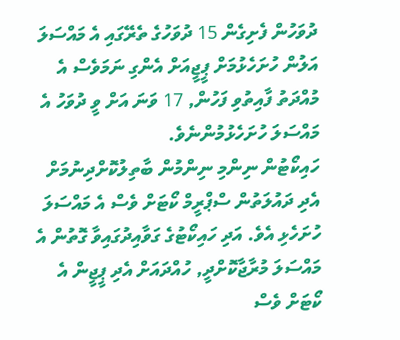ދުވަހުން ފެށިގެން 15 ދުވަހުގެ ތެރޭގައި އެ މައްސަލަ އަލުން ހުށަހެޅުމަށް ޕީޖީއަށް އެންގި ނަމަވެސް އެ މުއްދަތު ފާއިތުވި ފަހުން, 17 ވަނަ އަށް ވީ ދުވަހު އެ މައްސަލަ ހުށަހެޅުމުންނެވެ.
ހައިކޯޓުން ނިންމި ނިންމުން ބާތިލުކޮށްދިނުމަށް އެދި ދައުލަތުން ސްޕްރީމް ކޯޓަށް ވެސް އެ މައްސަލަ ހުށަހެޅި އެވެ. އަދި ހައިކޯޓުގެ ގަވާއިދުގައިވާ ގޮތުން އެ މައްސަލަ މުރާޖާކޮށްދީ, ހުއްދައަށް އެދި ޕީޖީން އެ ކޯޓަށް ވެސް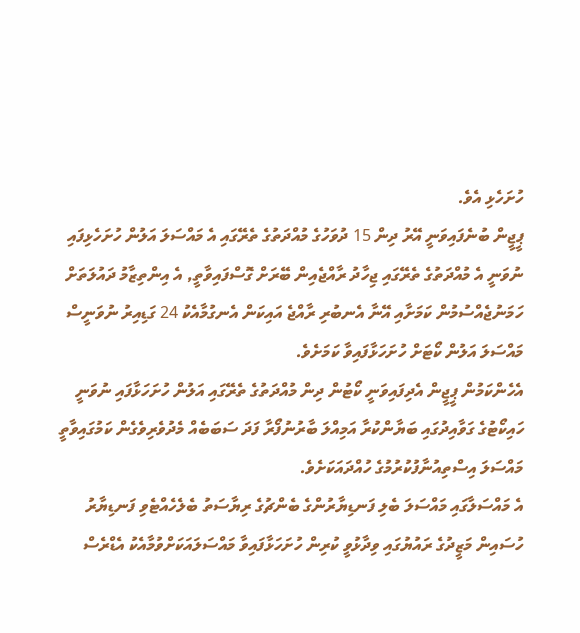ހުށަހެޅި އެވެ.
ޕީޖީން ބުނެފައިވަނީ އޭރު ދިން 15 ދުވަހުގެ މުއްދަތުގެ ތެރޭގައި އެ މައްސަލަ އަލުން ހުށަހެޅިފައި ނުވަނީ އެ މުއްދަތުގެ ތެރޭގައި ޖިހާދު ރާއްޖެއިން ބޭރަށް ގޮސްފައިވާތީ, އެ އިންތިޒާމު ދައުލަތަށް ހަމަނުޖެއްސުމުން ކަމަށާއި އޭނާ އެނބުރި ރާއްޖެ އައިކަން އެނގުމާއެކު 24 ގަޑިއިރު ނުވަނީސް މައްސަލަ އަލުން ކޯޓަށް ހުށަހަޅާފައިވާ ކަމަށެވެ.
އެހެންކަމުން ޕީޖީން އެދިފައިވަނީ ކޯޓުން ދިން މުއްދަތުގެ ތެރޭގައި އަލުން ހުށަހަޅާފައި ނުވަނީ ހައިކޯޓުގެ ގަވާއިދުގައި ބަޔާންކުރާ އަމިއްލަ ބާރުނުފޯރާ ފަދަ ސަބަބެއް މެދުވެރިވެގެން ކަމުގައިވާތީ މައްސަލަ އިސްތިއުނާފުކުރުމުގެ ހުއްދައަކަށެވެ.
އެ މައްސަލާގައި މައްސަލަ ބެލި ފަނޑިޔާރުންގެ ބެންޗުގެ ރިޔާސަތު ބެލެހެއްޓެވި ފަނޑިޔާރު ހުސައިން މަޒީދުގެ ރައުޔުގައި ވިދާޅުވީ ކުރިން ހުށަހަޅާފައިވާ މައްސަލައަކަށްވުމާއެކު އެޑްރެސް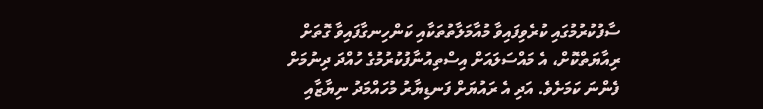ސާފުކުރުމުގައި ކުރެވިފައިވާ މުއާމަލާތުތަކާއި ކަންހިނގާފައިވާ ގޮތަށް ރިއާޔަތްކޮށް، އެ މައްސަލައަށް އިސްތިއުނާފުކުރުމުގެ ހުއްދަ ދިނުމަށް ފެންނަ ކަމަށެވެ. އަދި އެ ރައުޔަށް ފަނޑިޔާރު މުހައްމަދު ނިޔާޒާއި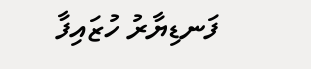ފަނޑިޔާރު ހުޒައިފާ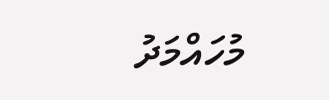މުހައްމަދު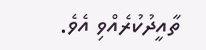ތާއީދުކުރެއްވި އެވެ.